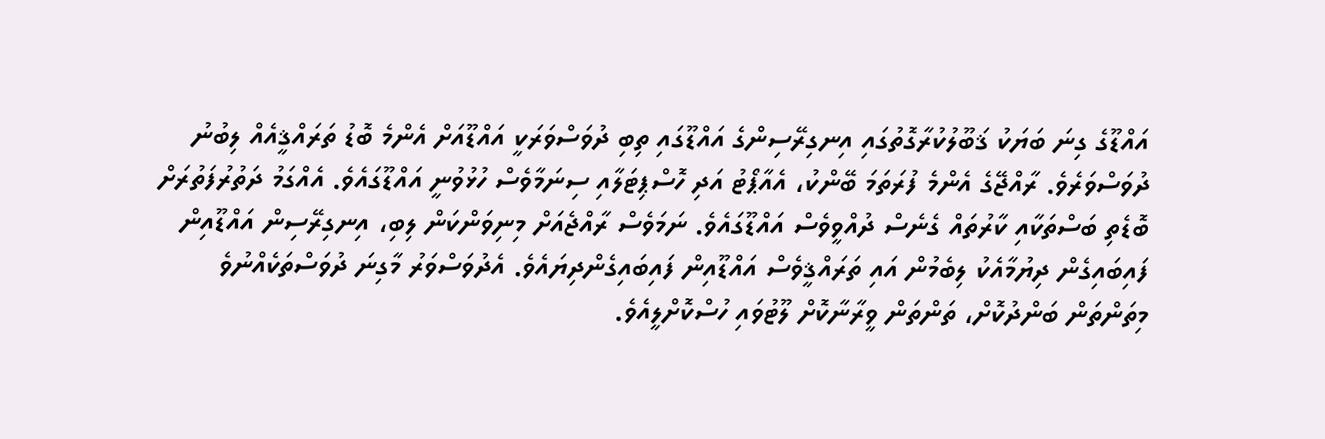އައްޑޫގެ ގިނަ ބަޔަކު ޤަބޫލުކުރާގޮތުގައި އިނގިރޭސިންގެ އައްޑޫގައި ތިބި ދުވަސްވަރަކީ އައްޑޫއަށް އެންމެ ބޮޑު ތަރައްޤީއެއް ލިބުނު ދުވަސްވަރެވެ. ރާއްޖޭގެ އެންމެ ފުރަތަމަ ބޭންކު، އެއާޕޯޓު އަދި ހޮސްޕިޓަލާއި ސިނަމާވެސް ހުޅުވުނީ އައްޑޫގައެވެ. އެއްގަމު ދަތުރުފަތުރަށް ބޮޑެތި ބަސްތަކާއި ކާރުތައް ގެނެސް ދުއްވީވެސް އައްޑޫގައެވެ. ނަމަވެސް ރާއްޖެއަށް މިނިވަންކަން ލިބި، އިނގިރޭސިން އައްޑޫއިން ފައިބައިގެން ދިޔުމާއެކު ލިބެމުން އައި ތަރައްޤީވެސް އައްޑޫއިން ފައިބައިގެންދިޔައެވެ. އެދުވަސްވަރު މާގިނަ ދުވަސްތަކެއްނުވެ މިތަންތަން ބަންދުކޮށް، ތަންތަން ވީރާނާކޮށް ލޫޓުވައި ހުސްކޮށްލީއެވެ.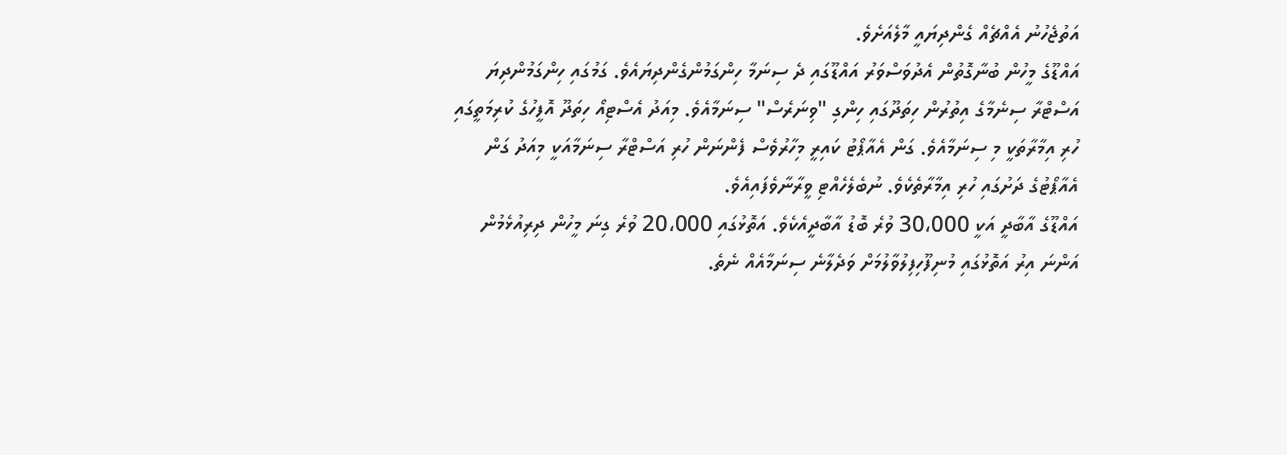އަތުޖެހުނު އެއްޗެއް ގެންދިޔައީ މާލެއަށެވެ.
އައްޑޫގެ މީހުން ބުނާގޮތުން އެދުވަސްވަރު އައްޑޫގައި ދެ ސިނަމާ ހިންގަމުންގެންދިޔައެވެ. ގަމުގައި ހިންގަމުންދިޔަ އަސްޓްރާ ސިނެމާގެ އިތުރުން ހިތަދޫގައި ހިންގި "ވިނަރެސް" ސިނަމާއެވެ. މިއަދު އެސްޓިއޯ ހިތަދޫ އޮފީހުގެ ކުރިމަތީގައި ހުރި އިމާރާތަކީ މި ސިނަމާއެވެ. ގަން އެއާޕޯޓު ކައިރީ މިހާރުވެސް ފެންނަން ހުރި އަސްޓްރާ ސިނަމާއަކީ މިއަދު ގަން އެއާޕޯޓުގެ ދަށުގައި ހުރި އިމާރާތެކެވެ. ނުބެލެހެއްޓި ވީރާނާވެފައިއެވެ.
އައްޑޫގެ އާބާދީ އަކީ 30،000 ވުރެ ބޮޑު އާބާދީއެކެވެ. އަތޮޅުގައި 20،000 ވުރެ ގިނަ މީހުން ދިރިއުޅެމުން އަންނަ އިރު އަތޮޅުގައި މުނިފޫހިފިލުވާލުމަށް ވަދެލާނެ ސިނަމާއެއް ނެތެ.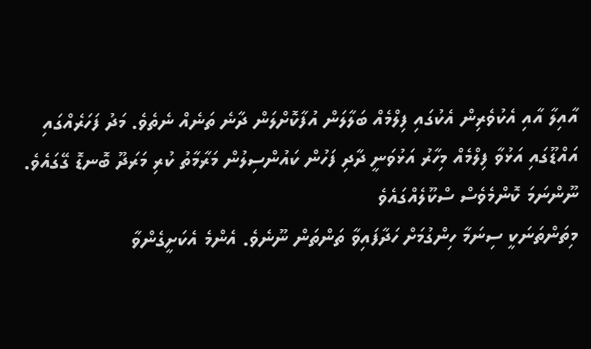އާއިލާ އާއި އެކުވެރިން އެކުގައި ފިލްމެއް ބަލާލަން އުފާކޮށްލަން ދާނެ ތަނެއް ނެތެވެ. މަދު ފަހަރެއްގައި އައްޑޫގައި އަޅުވާ ފިލްމެއް މިހާރު އަޅުވަނީ ދާދި ފަހުން ކައުންސިލުން މަރާމާތު ކުރި މަރަދޫ ބޮނޑޮ ގޭގައެވެ. ނޫންނަމަ ކޮންމެވެސް ސްކޫލެއްގައެވެ
މިތަންތަނަކީ ސިނަމާ ހިންގުމަށް ހަދާފައިވާ ތަންތަން ނޫނެވެ. އެންމެ އެކަށީގެންވާ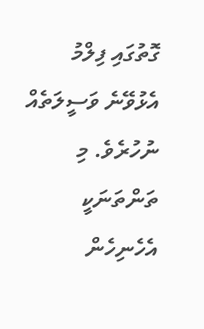ގޮތުގައި ފިލްމު އެޅުވޭނެ ވަސީލަތެއް ނުހުރެވެ. މި ތަންތަނަކީ އެހެނިހެން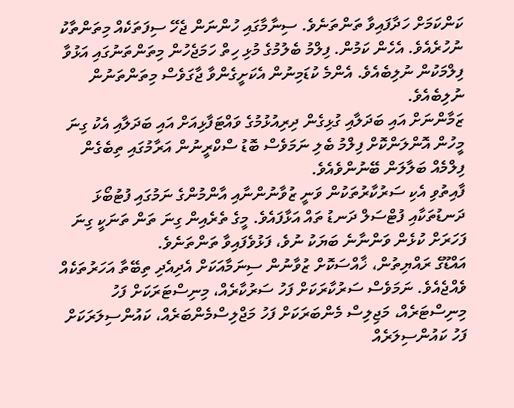ކަންކަމަށް ހަދާފައިވާ ތަންތަނެވެ. ސިނާމާގައި ހުންނަން ޖެހޭ ސިފަތަކެއް މިތަންތާކު ނުހުރެއެވެ. އެހެން ކަމުން. ފިލްމު ބެލުމުގެ މުޅި ހިތް ހަމަޖެހުން މިތަންތަނުގައި އަޅުވާ ފިލްމަކުން ނުލިބެއެވެ. އެންމެ ކުޑަމިނުން އެކަށީގެންވާ ޖާގަވެސް މިތަންތަނުން ނުލިބެއެވެ.
ޒަމާންނަށް އައި ބަދަލާއި ގުޅިގެން ދިރިއުޅުމުގެ ވައްޓަފާޅިއަށް އައި ބަދަލާއި އެކު ގިނަ މީހުން އޮންލަންކޮށް ފިލްމު ބެލި ނަމަވެސް ބޮޑު ސްކްރީނުން އަރާމުގައި ތިބެގެން ފިލްމެއް ބަލާލަން ބޭނުންވެއެވެ.
ފާއިތުވި އެކި ސަރުކާރުތަކުން ވަނީ ޒުވާނުންނާއި އާންމުންގެ ނަމުގައި ފުޓުބޯޅަ ދަނޑުތަކާއި ފުޓްސަލް ދަނޑު ތައް އަޅާފައެވެ. މީގެ ތެރެއިން ގިނަ ތަން ތަނަކީ ގިނަ ފަހަރަށް ކުޅެން ވަންނާނެ ބަޔަކު ނުވެ، ފަޅުވެފައިވާ ތަންތަނެވެ.
އައްޑޫގެ ރައްޔިތުން، ޚާއްސަކޮށް ޒުވާނުން ސިނަމާއަކަށް އެދިއެދި ތިބޭތާ އަހަރުތަކެއް ވެއްޖެއެވެ. ނަމަވެސް ސަރުކާރަކަށް ފަހު ސަރުކާރެއް، މިނިސްޓަރަކަށް ފަހު މިނިސްޓަރެއް، މަޖިލިސް މެންބަރަކަށް ފަހު މަޖްލިސްމެންބަރެއް، ކައުންސިލަރަކަށް ފަހު ކައުންސިލަރެއް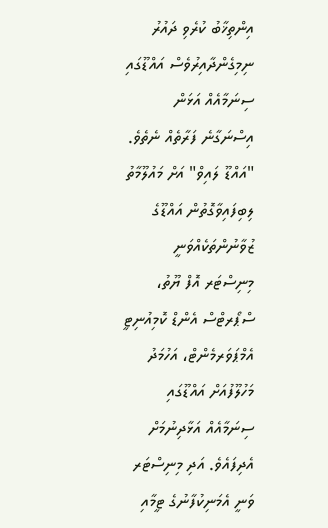އިންތިޚާބު ކުރެވި ދައުރު ނިމިގެންދާއިރުވެސް އައްޑޫގައި ސިނަމާއެއް އަޅަން އިސްނަގާނެ ފަރާތެއް ނެތެވެ.
"އައްޑޫ ލައިވް" އަށް މައުލޫމާތު ލިބިފައިވާގޮތުން އައްޑޫގެ ޒުވާނުންތަކެއްވަނީ މިނިސްޓަރ އޮފް ޔޫތު، ސްޕޯރޓްސް އެންޑް ކޮމިއުނިޓީ އެމްޕަވަރމެންޓް، އަހުމަދު މަހުލޫފުއަށް އައްޑޫގައި ސިނަމާއެއް އަޅާދިނުމަށް އެދިފައެވެ. އަދި މިނިސްޓަރ ވަނީ އެމަނިކުފާނުގެ ޓީމާއި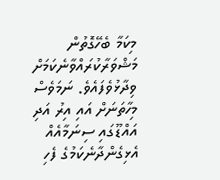މިކަމާ ބެހޭގޮތުން މަޝްވަރާކުރައްވާނެކަމަށް ވިދާޅުވެފައެވެ. ނަމަވެސް މިހާތަނަށް އައި އިރު އަދި އައްޑޫގައި ސިނަމާއެއް އެޅިގެންދާނެކަމުގެ ފެހި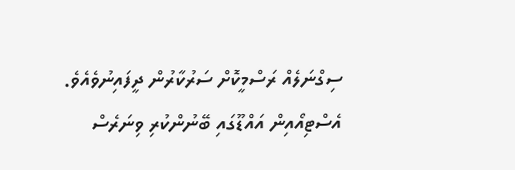ސިގްނަލެއް ރަސްމީކޮށް ސަރުކާރުން ދީފައިނުވެއެވެ.
އެސްޓިއޯއިން އައްޑޫގައި ބޭނުންކުރި ވިނަރެސް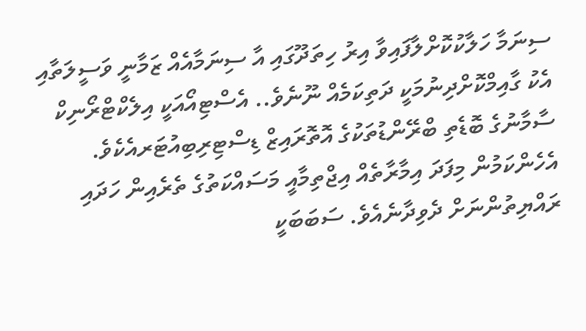ސިނަމާ ހަލާކުކޮށްލާފައިވާ އިރު ހިތަދޫގައި އާ ސިނަމާއެއް ޒަމާނީ ވަސީލަތާއި އެކު ގާއިމްކޮށްދިނުމަކީ ދަތިކަމެއް ނޫނެވެ.. އެސްޓިއޯއަކީ އިލެކްޓްރޯނިކް ސާމާނުގެ ބޮޑެތި ބްރޭންޑުތަކުގެ އޮތޮރައިޒް ޑިސްޓިރިބިއުޓަރއެކެވެ. އެހެންކަމުން މިފަދަ އިމާރާތެއް އިޖްތިމާއީ މަސައްކަތުގެ ތެރެއިން ހަދައި ރައްޔިތުންނަށް ދެވިދާނެއެވެ. ސަބަބަކީ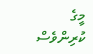މީގެ ކުރިންވެސް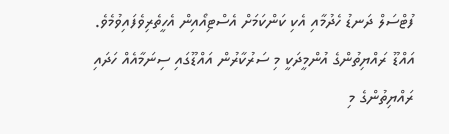ފުޓްސަލް ދަނޑު ހެދުމާއި އެކި ކަންކަމަށް އެސްޓިއޯއިން އެހީތެރިވެފައިވުމެވެ.
އައްޑޫ ރައްޔިތުންގެ އުންމީދަކީ މި ސަރުކާރުން އައްޑޫގައި ސިނަމާއެއް ހަދައި ރައްޔިތުންގެ މި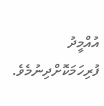އުއްމީދު ފުރިހަމަކޮށްދިނުމެވެ.